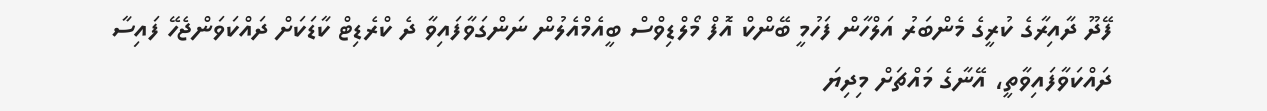ފޭދޫ ދާއިރާގެ ކުރީގެ މެންބަރު އަލްހާން ފަހުމީ ބޭންކް އޮފް މޯލްޑިވްސް ބީއެމްއެލުން ނަންގަވާފައިވާ ދެ ކްރެޑިޓް ކާޑަކަށް ދައްކަވަންޖެހޭ ފައިސާ ދައްކަވާފައިވާތީ، އޭނާގެ މައްޗަށް މިދިޔަ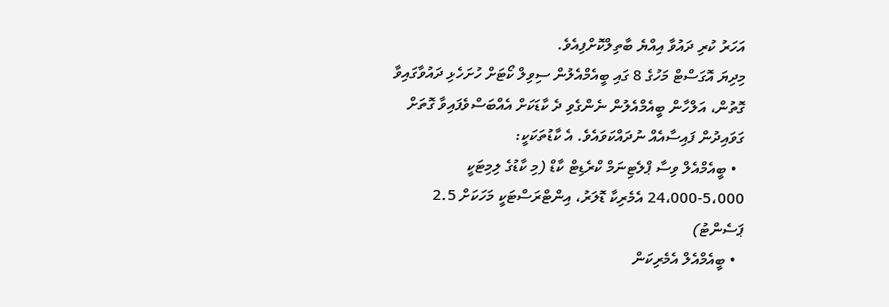އަހަރު ކުރި ދައުވާ އިއްޔެ ބާތިލްކޮށްފިއެވެ.
މިދިޔަ އޮގަސްޓް މަހުގެ 8 ގައި ބީއެމްއެލުން ސިވިލް ކޯޓަށް ހުށަހެޅި ދައުވާގައިވާ ގޮތުން، އަލްހާން ބީއެމްއެލުން ނެންގެވި ދެ ކާޑަކަށް އެއްބަސްވެފައިވާ ގޮތަށް ގަވައިދުން ފައިސާއެއް ނުދައްކަވައެވެ. އެ ކާޑުތަކަކީ:
  • ބީއެމްއެލް ވިސާ ޕްލެޓިނަމް ކްރެޑިޓް ކާޑް (މި ކާޑުގެ ލިމިޓަކީ 5،000-24،000 އެމެރިކާ ޑޮލަރު، އިންޓްރަސްޓަކީ މަހަކަށް 2.5 ޕަސެންޓު)
  • ބީއެމްއެލް އެމެރިކަން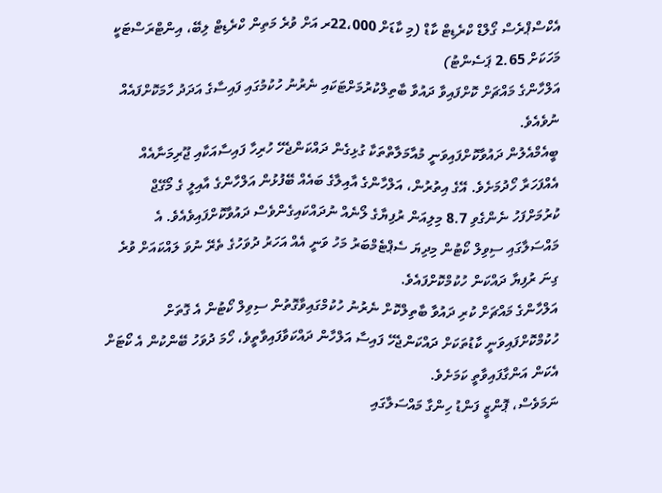އެކްސްޕްރެސް ގޯލްޑް ކްރެޑިޓް ކާޑް (މި ކާޑަށް 22،000ރ އަށް ވުރެ މަތިން ކްރެޑިޓް ލިބޭ، އިންޓްރަސްޓަކީ މަހަކަށް 2.65 ޕަސެންޓު)
އަލްހާންގެ މައްޗަށް ކޮށްފައިވާ ދައުވާ ބާތިލްކުރުމަށްޓަކައި ނެރުނު ހުކުމުގައި ފައިސާގެ އަދަދު ހާމަކޮށްފައެއް ނުވެއެވެ.
ބީއެމްއެލުން ދައުވާކޮށްފައިވަނީ މުއާމަލާތްތަކާ ގުޅިގެން ދައްކަންޖެހޭ ހުރިހާ ފައިސާއަކާއި ޖޫރިމަނާއެއް އެއްފަހަރާ ހޯދުމަށެވެ. އޭގެ އިތުރުން، އަލްހާންގެ އާއިލާގެ ބައެއް ބޭފުޅުން އަލްހާންގެ އާއިލީ ގެ މޯގޭޖް ކުރުމަށްފަހު ނެންގެވި 8.7 މިލިއަން ރުފިޔާގެ ލޯނެއް ނުދައްކައިގެންވެސް ދައުވާކޮށްފައިވެއެވެ. އެ މައްސަލާގައި ސިވިލް ކޯޓުން މިދިޔަ ސެޕްޓެމްބަރު މަހު ވަނީ އެއް އަހަރު ދުވަހުގެ ތެރޭ ނުވަ ލައްކައަށް ވުރެ ގިނަ ރުފިޔާ ދައްކަން ހުކުމްކޮށްފައެވެ.
އަލްހާންގެ މައްޗަށް ކުރި ދައުވާ ބާތިލްކޮށް ނެރުނު ހުކުމްގައިވާގޮތުން ސިވިލް ކޯޓުން އެ ގޮތަށް ހުކުމްކޮށްފައިވަނީ ކާޑުތަކަށް ދައްކަންޖެހޭ ފައިސާ އަލްހާން ދައްކަވާފައިވާތީވެ، ހޯމަ ދުވަހު ބޭންކުން އެ ކޯޓަށް އެކަން އަންގާފައިވާތީ ކަމަށެވެ.
ނަމަވެސް، ޕޮންޒީ ފަންޑު ހިންގާ މައްސަލާގައި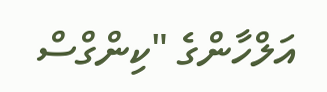އަލްހާންގެ "ކިންގްސް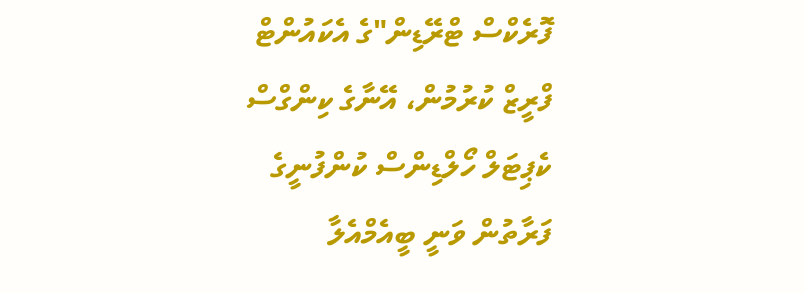ފޮރެކްސް ޓްރޭޑިން"ގެ އެކައުންޓް ފްރީޒް ކުރުމުން، އޭނާގެ ކިންގްސް ކެޕިޓަލް ހޯލްޑިންސް ކުންފުނީގެ ފަރާތުން ވަނީ ބީއެމްއެލާ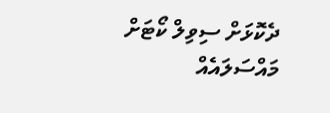ދެކޮޅަށް ސިވިލް ކޯޓަށް މައްސަލައެއް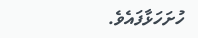ހުށަހަޅާފައެވެ.